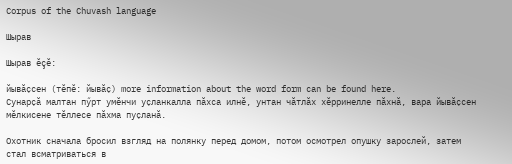Corpus of the Chuvash language

Шырав

Шырав ĕçĕ:

йывӑҫсен (тĕпĕ: йывӑҫ) more information about the word form can be found here.
Сунарҫӑ малтан пӳрт умӗнчи уҫланкалла пӑхса илнӗ, унтан чӑтлӑх хӗрринелле пӑхнӑ, вара йывӑҫсен мӗлкисене тӗллесе пӑхма пуҫланӑ.

Охотник сначала бросил взгляд на полянку перед домом, потом осмотрел опушку зарослей, затем стал всматриваться в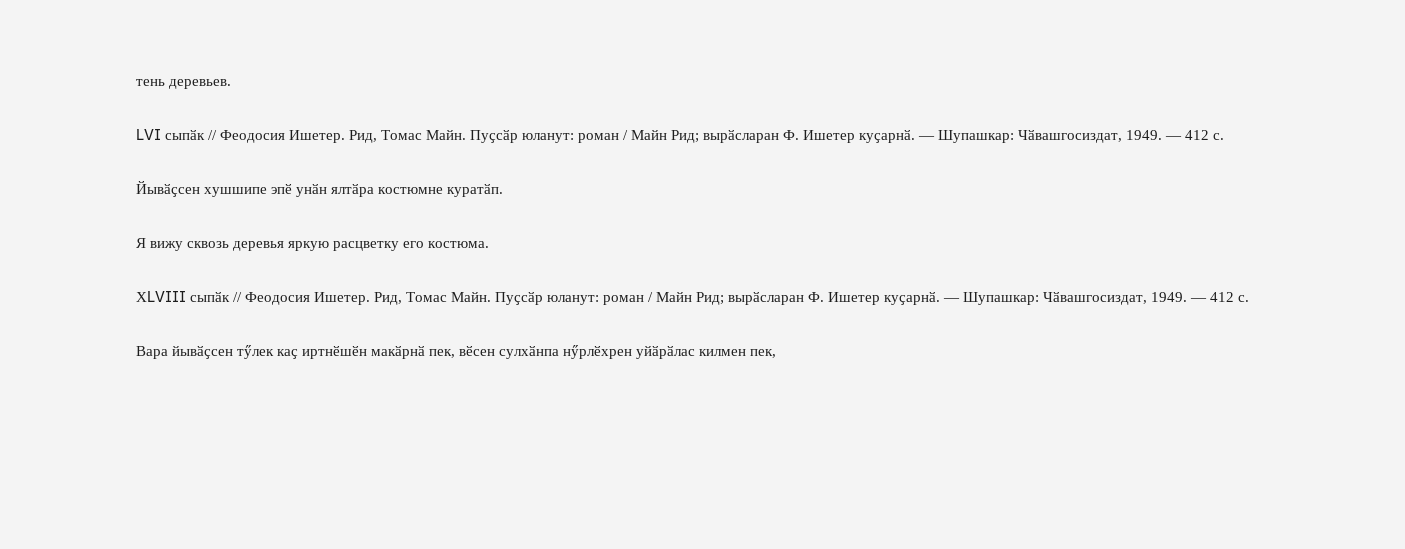тень деревьев.

LVI сыпӑк // Феодосия Ишетер. Рид, Томас Майн. Пуҫсӑр юланут: роман / Майн Рид; вырӑсларан Ф. Ишетер куҫарнӑ. — Шупашкар: Чӑвашгосиздат, 1949. — 412 с.

Йывӑҫсен хушшипе эпӗ унӑн ялтӑра костюмне куратӑп.

Я вижу сквозь деревья яркую расцветку его костюма.

ХLVIII сыпӑк // Феодосия Ишетер. Рид, Томас Майн. Пуҫсӑр юланут: роман / Майн Рид; вырӑсларан Ф. Ишетер куҫарнӑ. — Шупашкар: Чӑвашгосиздат, 1949. — 412 с.

Вара йывӑҫсен тӳлек каҫ иртнӗшӗн макӑрнӑ пек, вӗсен сулхӑнпа нӳрлӗхрен уйӑрӑлас килмен пек,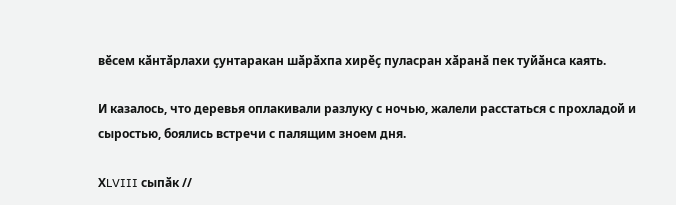вӗсем кӑнтӑрлахи ҫунтаракан шӑрӑхпа хирӗҫ пуласран хӑранӑ пек туйӑнса каять.

И казалось, что деревья оплакивали разлуку с ночью, жалели расстаться с прохладой и сыростью, боялись встречи с палящим зноем дня.

ХLVIII сыпӑк //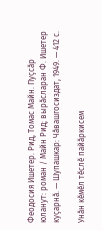Феодосия Ишетер. Рид, Томас Майн. Пуҫсӑр юланут: роман / Майн Рид; вырӑсларан Ф. Ишетер куҫарнӑ. — Шупашкар: Чӑвашгосиздат, 1949. — 412 с.

Унӑн кӗмӗл тӗслӗ пайӑркисем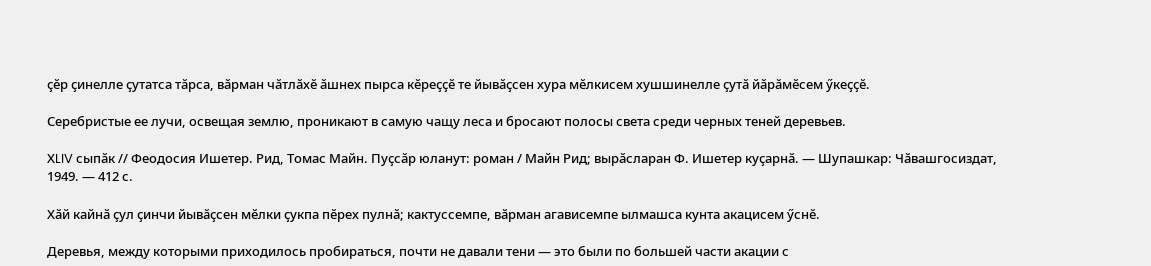ҫӗр ҫинелле ҫутатса тӑрса, вӑрман чӑтлӑхӗ ӑшнех пырса кӗреҫҫӗ те йывӑҫсен хура мӗлкисем хушшинелле ҫутӑ йӑрӑмӗсем ӳкеҫҫӗ.

Серебристые ее лучи, освещая землю, проникают в самую чащу леса и бросают полосы света среди черных теней деревьев.

ХLIV сыпӑк // Феодосия Ишетер. Рид, Томас Майн. Пуҫсӑр юланут: роман / Майн Рид; вырӑсларан Ф. Ишетер куҫарнӑ. — Шупашкар: Чӑвашгосиздат, 1949. — 412 с.

Хӑй кайнӑ ҫул ҫинчи йывӑҫсен мӗлки ҫукпа пӗрех пулнӑ; кактуссемпе, вӑрман агависемпе ылмашса кунта акацисем ӳснӗ.

Деревья, между которыми приходилось пробираться, почти не давали тени — это были по большей части акации с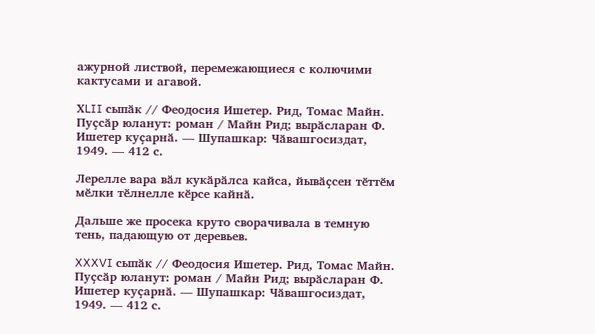ажурной листвой, перемежающиеся с колючими кактусами и агавой.

ХLII сыпӑк // Феодосия Ишетер. Рид, Томас Майн. Пуҫсӑр юланут: роман / Майн Рид; вырӑсларан Ф. Ишетер куҫарнӑ. — Шупашкар: Чӑвашгосиздат, 1949. — 412 с.

Лерелле вара вӑл кукӑрӑлса кайса, йывӑҫсен тӗттӗм мӗлки тӗлнелле кӗрсе кайнӑ.

Дальше же просека круто сворачивала в темную тень, падающую от деревьев.

XXXVI сыпӑк // Феодосия Ишетер. Рид, Томас Майн. Пуҫсӑр юланут: роман / Майн Рид; вырӑсларан Ф. Ишетер куҫарнӑ. — Шупашкар: Чӑвашгосиздат, 1949. — 412 с.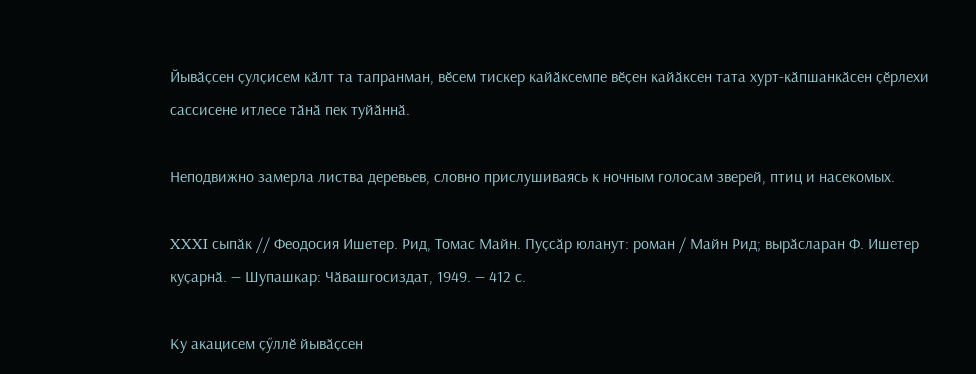Йывӑҫсен ҫулҫисем кӑлт та тапранман, вӗсем тискер кайӑксемпе вӗҫен кайӑксен тата хурт-кӑпшанкӑсен ҫӗрлехи сассисене итлесе тӑнӑ пек туйӑннӑ.

Неподвижно замерла листва деревьев, словно прислушиваясь к ночным голосам зверей, птиц и насекомых.

XXXI сыпӑк // Феодосия Ишетер. Рид, Томас Майн. Пуҫсӑр юланут: роман / Майн Рид; вырӑсларан Ф. Ишетер куҫарнӑ. — Шупашкар: Чӑвашгосиздат, 1949. — 412 с.

Ку акацисем ҫӳллӗ йывӑҫсен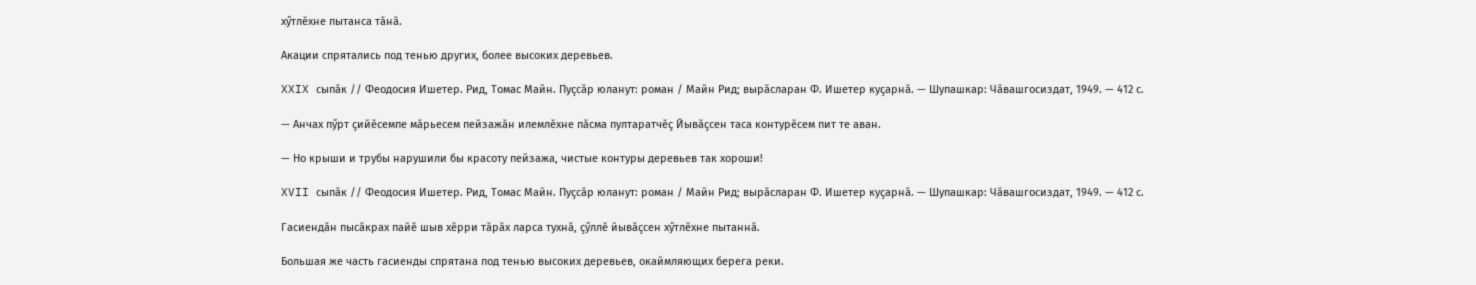хӳтлӗхне пытанса тӑнӑ.

Акации спрятались под тенью других, более высоких деревьев.

XXIX сыпӑк // Феодосия Ишетер. Рид, Томас Майн. Пуҫсӑр юланут: роман / Майн Рид; вырӑсларан Ф. Ишетер куҫарнӑ. — Шупашкар: Чӑвашгосиздат, 1949. — 412 с.

— Анчах пӳрт ҫийӗсемпе мӑрьесем пейзажӑн илемлӗхне пӑсма пултаратчӗҫ Йывӑҫсен таса контурӗсем пит те аван.

— Но крыши и трубы нарушили бы красоту пейзажа, чистые контуры деревьев так хороши!

XVII сыпӑк // Феодосия Ишетер. Рид, Томас Майн. Пуҫсӑр юланут: роман / Майн Рид; вырӑсларан Ф. Ишетер куҫарнӑ. — Шупашкар: Чӑвашгосиздат, 1949. — 412 с.

Гасиендӑн пысӑкрах пайӗ шыв хӗрри тӑрӑх ларса тухнӑ, ҫӳллӗ йывӑҫсен хӳтлӗхне пытаннӑ.

Большая же часть гасиенды спрятана под тенью высоких деревьев, окаймляющих берега реки.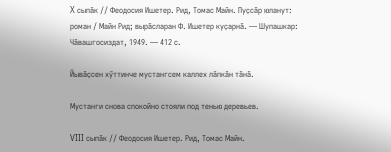X сыпӑк // Феодосия Ишетер. Рид, Томас Майн. Пуҫсӑр юланут: роман / Майн Рид; вырӑсларан Ф. Ишетер куҫарнӑ. — Шупашкар: Чӑвашгосиздат, 1949. — 412 с.

Йывӑҫсен хӳттинче мустангсем каллех лӑпкӑн тӑнӑ.

Мустанги снова спокойно стояли под тенью деревьев.

VIII сыпӑк // Феодосия Ишетер. Рид, Томас Майн.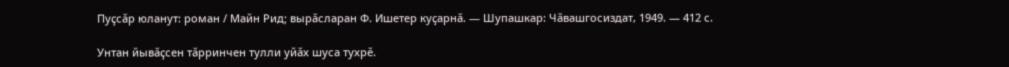Пуҫсӑр юланут: роман / Майн Рид; вырӑсларан Ф. Ишетер куҫарнӑ. — Шупашкар: Чӑвашгосиздат, 1949. — 412 с.

Унтан йывӑҫсен тӑрринчен тулли уйӑх шуса тухрӗ.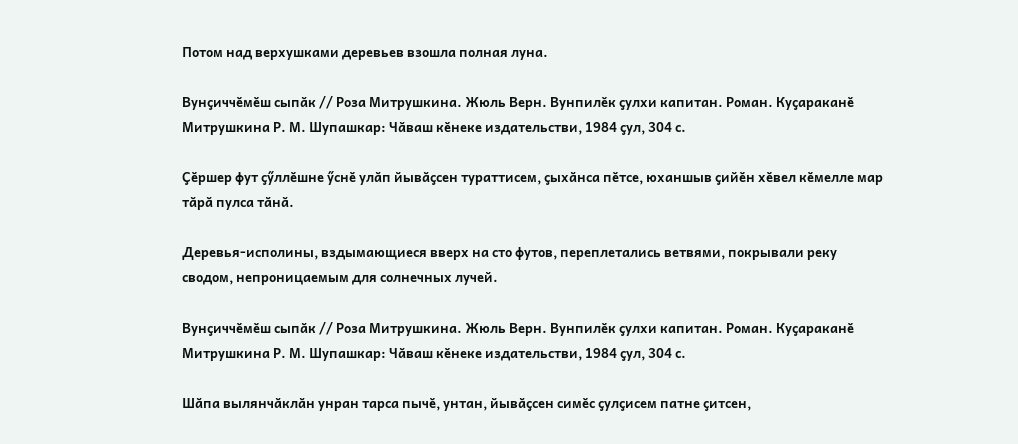Потом над верхушками деревьев взошла полная луна.

Вунҫиччӗмӗш сыпӑк // Роза Митрушкина. Жюль Верн. Вунпилӗк ҫулхи капитан. Роман. Куҫараканӗ Митрушкина Р. М. Шупашкар: Чӑваш кӗнеке издательстви, 1984 ҫул, 304 с.

Ҫӗршер фут ҫӳллӗшне ӳснӗ улӑп йывӑҫсен тураттисем, ҫыхӑнса пӗтсе, юханшыв ҫийӗн хӗвел кӗмелле мар тӑрӑ пулса тӑнӑ.

Деревья-исполины, вздымающиеся вверх на сто футов, переплетались ветвями, покрывали реку сводом, непроницаемым для солнечных лучей.

Вунҫиччӗмӗш сыпӑк // Роза Митрушкина. Жюль Верн. Вунпилӗк ҫулхи капитан. Роман. Куҫараканӗ Митрушкина Р. М. Шупашкар: Чӑваш кӗнеке издательстви, 1984 ҫул, 304 с.

Шӑпа вылянчӑклӑн унран тарса пычӗ, унтан, йывӑҫсен симӗс ҫулҫисем патне ҫитсен,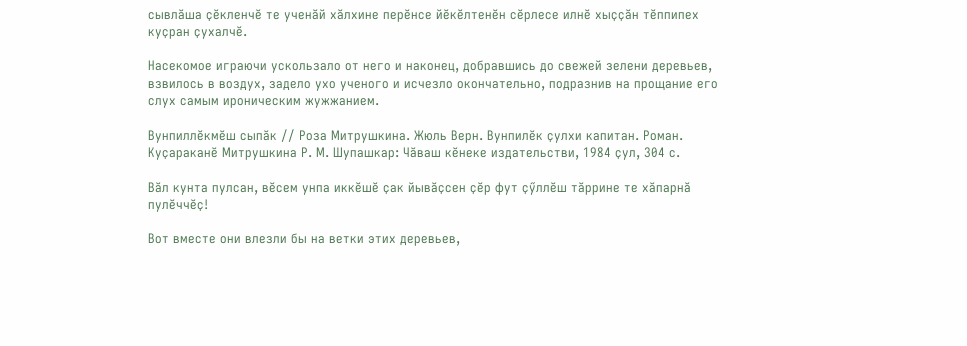сывлӑша ҫӗкленчӗ те ученӑй хӑлхине перӗнсе йӗкӗлтенӗн сӗрлесе илнӗ хыҫҫӑн тӗппипех куҫран ҫухалчӗ.

Насекомое играючи ускользало от него и наконец, добравшись до свежей зелени деревьев, взвилось в воздух, задело ухо ученого и исчезло окончательно, подразнив на прощание его слух самым ироническим жужжанием.

Вунпиллӗкмӗш сыпӑк // Роза Митрушкина. Жюль Верн. Вунпилӗк ҫулхи капитан. Роман. Куҫараканӗ Митрушкина Р. М. Шупашкар: Чӑваш кӗнеке издательстви, 1984 ҫул, 304 с.

Вӑл кунта пулсан, вӗсем унпа иккӗшӗ ҫак йывӑҫсен ҫӗр фут ҫӳллӗш тӑррине те хӑпарнӑ пулӗччӗҫ!

Вот вместе они влезли бы на ветки этих деревьев,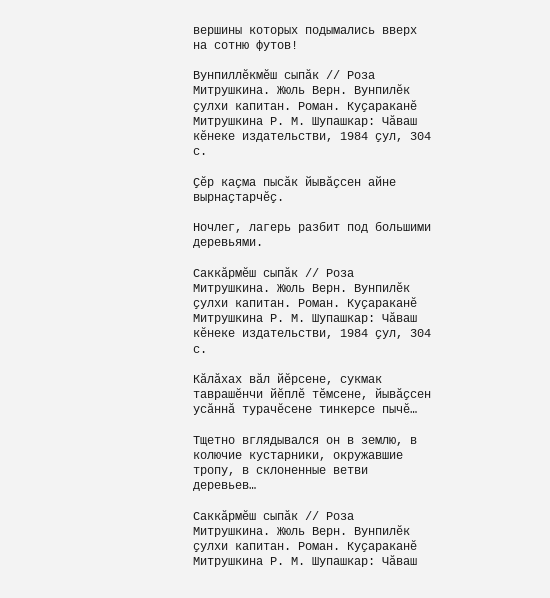вершины которых подымались вверх на сотню футов!

Вунпиллӗкмӗш сыпӑк // Роза Митрушкина. Жюль Верн. Вунпилӗк ҫулхи капитан. Роман. Куҫараканӗ Митрушкина Р. М. Шупашкар: Чӑваш кӗнеке издательстви, 1984 ҫул, 304 с.

Ҫӗр каҫма пысӑк йывӑҫсен айне вырнаҫтарчӗҫ.

Ночлег, лагерь разбит под большими деревьями.

Саккӑрмӗш сыпӑк // Роза Митрушкина. Жюль Верн. Вунпилӗк ҫулхи капитан. Роман. Куҫараканӗ Митрушкина Р. М. Шупашкар: Чӑваш кӗнеке издательстви, 1984 ҫул, 304 с.

Кӑлӑхах вӑл йӗрсене, сукмак таврашӗнчи йӗплӗ тӗмсене, йывӑҫсен усӑннӑ турачӗсене тинкерсе пычӗ…

Тщетно вглядывался он в землю, в колючие кустарники, окружавшие тропу, в склоненные ветви деревьев…

Саккӑрмӗш сыпӑк // Роза Митрушкина. Жюль Верн. Вунпилӗк ҫулхи капитан. Роман. Куҫараканӗ Митрушкина Р. М. Шупашкар: Чӑваш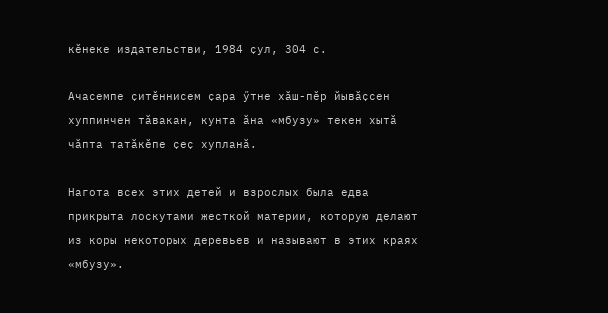кӗнеке издательстви, 1984 ҫул, 304 с.

Ачасемпе ҫитӗннисем ҫара ӳтне хӑш-пӗр йывӑҫсен хуппинчен тӑвакан, кунта ӑна «мбузу» текен хытӑ чӑпта татӑкӗпе ҫеҫ хупланӑ.

Нагота всех этих детей и взрослых была едва прикрыта лоскутами жесткой материи, которую делают из коры некоторых деревьев и называют в этих краях «мбузу».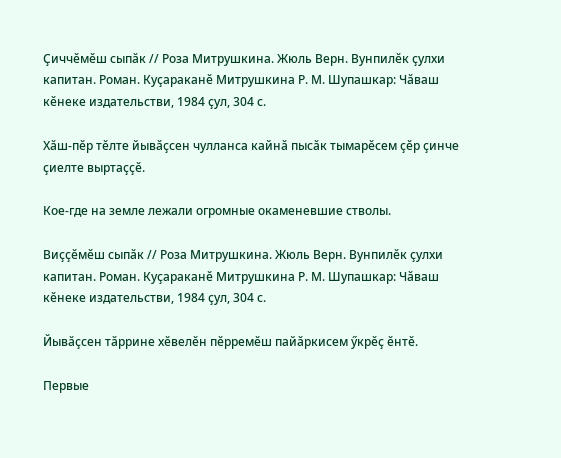Ҫиччӗмӗш сыпӑк // Роза Митрушкина. Жюль Верн. Вунпилӗк ҫулхи капитан. Роман. Куҫараканӗ Митрушкина Р. М. Шупашкар: Чӑваш кӗнеке издательстви, 1984 ҫул, 304 с.

Хӑш-пӗр тӗлте йывӑҫсен чулланса кайнӑ пысӑк тымарӗсем ҫӗр ҫинче ҫиелте выртаҫҫӗ.

Кое-где на земле лежали огромные окаменевшие стволы.

Виҫҫӗмӗш сыпӑк // Роза Митрушкина. Жюль Верн. Вунпилӗк ҫулхи капитан. Роман. Куҫараканӗ Митрушкина Р. М. Шупашкар: Чӑваш кӗнеке издательстви, 1984 ҫул, 304 с.

Йывӑҫсен тӑррине хӗвелӗн пӗрремӗш пайӑркисем ӳкрӗҫ ӗнтӗ.

Первые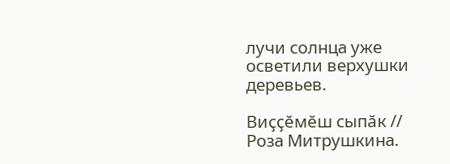лучи солнца уже осветили верхушки деревьев.

Виҫҫӗмӗш сыпӑк // Роза Митрушкина.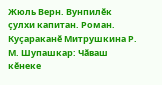Жюль Верн. Вунпилӗк ҫулхи капитан. Роман. Куҫараканӗ Митрушкина Р. М. Шупашкар: Чӑваш кӗнеке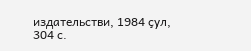издательстви, 1984 ҫул, 304 с.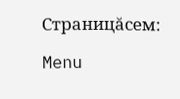Страницăсем:

Menu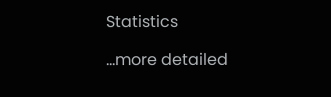Statistics

...more detailed